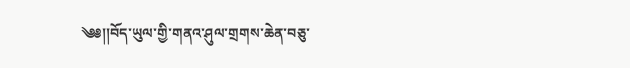༄༅།།བོད་ཡུལ་གྱི་གནའ་ཤུལ་གྲགས་ཆེན་བཅུ་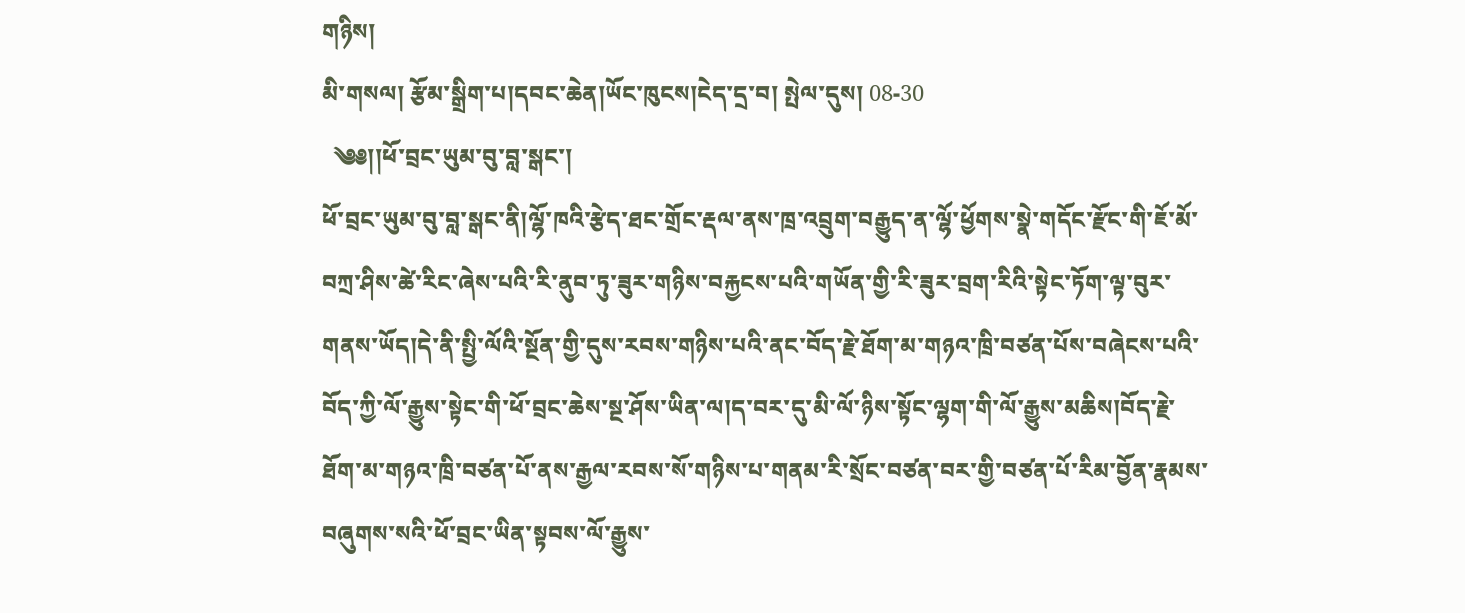གཉིས།
མི་གསལ། རྩོམ་སྒྲིག་པ།དབང་ཆེན།ཡོང་ཁུངས།ངེད་དྲ་བ། སྤེལ་དུས། 08-30
  ༄༅།།ཕོ་བྲང་ཡུམ་བུ་བླ་སྒང་།
ཕོ་བྲང་ཡུམ་བུ་བླ་སྒང་ནི།ལྷོ་ཁའི་རྩེད་ཐང་གྲོང་རྡལ་ནས་ཁྲ་འབྲུག་བརྒྱུད་ན་ལྷོ་ཕྱོགས་སྣེ་གདོང་རྫོང་གི་ཇོ་མོ་བཀྲ་ཤིས་ཚེ་རིང་ཞེས་པའི་རི་ནུབ་ཏུ་ཟུར་གཉིས་བརྐྱངས་པའི་གཡོན་གྱི་རི་ཟུར་བྲག་རིའི་སྟེང་ཏོག་ལྟ་བུར་གནས་ཡོད།དེ་ནི་སྤྱི་ལོའི་སྔོན་གྱི་དུས་རབས་གཉིས་པའི་ནང་བོད་རྗེ་ཐོག་མ་གཉའ་ཁྲི་བཙན་པོས་བཞེངས་པའི་བོད་ཀྱི་ལོ་རྒྱུས་སྟེང་གི་ཕོ་བྲང་ཆེས་སྔ་ཤོས་ཡིན་ལ།ད་བར་དུ་མི་ལོ་ཉིས་སྟོང་ལྷག་གི་ལོ་རྒྱུས་མཆིས།བོད་རྗེ་ཐོག་མ་གཉའ་ཁྲི་བཙན་པོ་ནས་རྒྱལ་རབས་སོ་གཉིས་པ་གནམ་རི་སྲོང་བཙན་བར་གྱི་བཙན་པོ་རིམ་བྱོན་རྣམས་བཞུགས་སའི་ཕོ་བྲང་ཡིན་སྟབས་ལོ་རྒྱུས་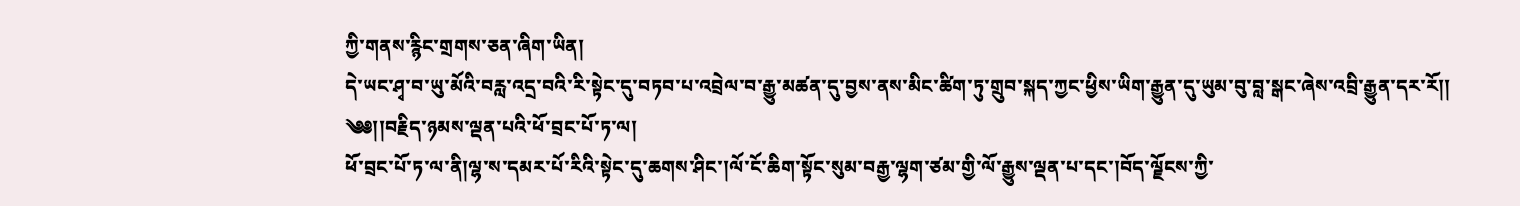ཀྱི་གནས་རྙིང་གྲགས་ཅན་ཞིག་ཡིན།
དེ་ཡང་ཤྭ་བ་ཡུ་མོའི་བརླ་འདྲ་བའི་རི་སྟེང་དུ་བཏབ་པ་འབྲེལ་བ་རྒྱུ་མཚན་དུ་བྱས་ནས་མིང་ཚིག་ཏུ་གྲུབ་སྐད་ཀྱང་ཕྱིས་ཡིག་རྒྱུན་དུ་ཡུམ་བུ་བླ་སྒང་ཞེས་འབྲི་རྒྱུན་དར་རོ།།
༄༅།།བརྗིད་ཉམས་ལྡན་པའི་ཕོ་བྲང་པོ་ཏ་ལ།
ཕོ་བྲང་པོ་ཏ་ལ་ནི།ལྷ་ས་དམར་པོ་རིའི་སྟེང་དུ་ཆགས་ཤིང་།ལོ་ངོ་ཆིག་སྟོང་སུམ་བརྒྱ་ལྷག་ཙམ་གྱི་ལོ་རྒྱུས་ལྡན་པ་དང་།བོད་ལྗོངས་ཀྱི་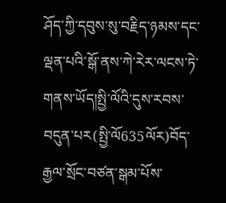ཤོད་ཀྱི་དབུས་སུ་བརྗིད་ཉམས་དང་ལྡན་པའི་སྒོ་ནས་ཀེ་རེར་ལངས་ཏེ་གནས་ཡོད།སྤྱི་ལོའི་དུས་རབས་བདུན་པར(སྤྱི་ལོ635ལོར)བོད་རྒྱལ་སྲོང་བཙན་སྒམ་པོས་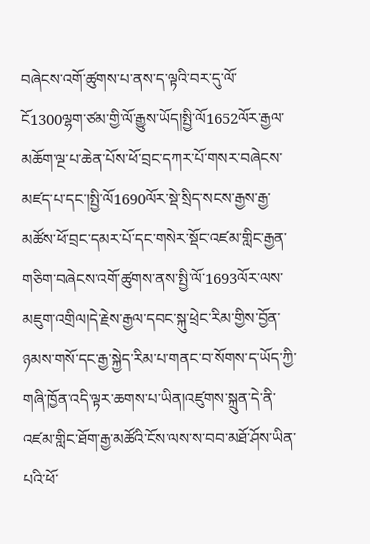བཞེངས་འགོ་ཚུགས་པ་ནས་ད་ལྟའི་བར་དུ་ལོ་ངོ1300ལྷག་ཙམ་གྱི་ལོ་རྒྱུས་ཡོད།སྤྱི་ལོ1652ལོར་རྒྱལ་མཆོག་ལྔ་པ་ཆེན་པོས་ཕོ་བྲང་དཀར་པོ་གསར་བཞེངས་མཛད་པ་དང་།སྤྱི་ལོ1690ལོར་སྡེ་སྲིད་སངས་རྒྱས་རྒྱ་མཚོས་ཕོ་བྲང་དམར་པོ་དང་གསེར་སྡོང་འཛམ་གླིང་རྒྱན་གཅིག་བཞེངས་འགོ་ཚུགས་ནས་སྤྱི་ལོ་1693ལོར་ལས་མཇུག་འགྲིལ།དེ་རྗེས་རྒྱལ་དབང་སྐུ་ཕྲེང་རིམ་གྱིས་བྱོན་ཉམས་གསོ་དང་རྒྱ་སྐྱེད་རིམ་པ་གནང་བ་སོགས་ད་ཡོད་ཀྱི་གཞི་ཁྱོན་འདི་ལྟར་ཆགས་པ་ཡིན།འཛུགས་སྐྲུན་དེ་ནི་འཛམ་གླིང་ཐོག་རྒྱ་མཚོའི་ངོས་ལས་ས་བབ་མཐོ་ཤོས་ཡིན་པའི་ཕོ་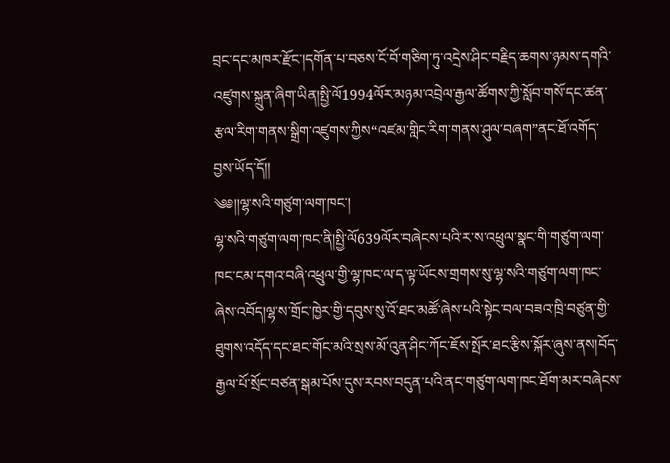བྲང་དང་མཁར་རྫོང་།དགོན་པ་བཅས་ངོ་བོ་གཅིག་ཏུ་འདྲེས་ཤིང་བརྗིད་ཆགས་ཉམས་དགའི་འཛུགས་སྐྲུན་ཞིག་ཡིན།སྤྱི་ལོ1994ལོར་མཉམ་འབྲེལ་རྒྱལ་ཚོགས་ཀྱི་སློབ་གསོ་དང་ཚན་རྩལ་རིག་གནས་སྒྲིག་འཛུགས་ཀྱིས“འཛམ་གླིང་རིག་གནས་ཤུལ་བཞག”ནང་ཐོ་འགོད་བྱས་ཡོད་དོ།།
༄༅།།ལྷ་སའི་གཙུག་ལག་ཁང་།
ལྷ་སའི་གཙུག་ལག་ཁང་ནི།སྤྱི་ལོ639ལོར་བཞེངས་པའི་ར་ས་འཕྲུལ་སྣང་གི་གཙུག་ལག་ཁང་ངམ་དགའ་བཞི་འཕྲུལ་གྱི་ལྷ་ཁང་ལ་ད་ལྟ་ཡོངས་གྲགས་སུ་ལྷ་སའི་གཙུག་ལག་ཁང་ཞེས་འབོད།ལྷ་ས་གྲོང་ཁྱེར་གྱི་དབུས་སུ་འོ་ཐང་མཚོ་ཞེས་པའི་སྟེང་བལ་བཟའ་ཁྲི་བཙུན་གྱི་ཐུགས་འདོད་དང་ཐང་གོང་མའི་སྲས་མོ་འུན་ཤིང་ཀོང་ཇོས་སྤོར་ཐང་རྩིས་སྐོར་ཞུས་ནས།བོད་རྒྱལ་པོ་སྲོང་བཙན་སྒམ་པོས་དུས་རབས་བདུན་པའི་ནང་གཙུག་ལག་ཁང་ཐོག་མར་བཞེངས་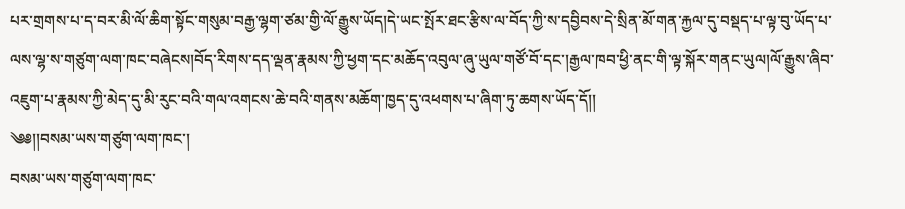པར་གྲགས་པ་ད་བར་མི་ལོ་ཆིག་སྟོང་གསུམ་བརྒྱ་ལྷག་ཙམ་གྱི་ལོ་རྒྱུས་ཡོད།དེ་ཡང་སྤོར་ཐང་རྩིས་ལ་བོད་ཀྱི་ས་དབྱིབས་དེ་སྲིན་མོ་གན་རྐྱལ་དུ་བསྡད་པ་ལྟ་བུ་ཡོད་པ་ལས་ལྷ་ས་གཙུག་ལག་ཁང་བཞེངས།བོད་རིགས་དད་ལྡན་རྣམས་ཀྱི་ཕྱག་དང་མཆོད་འབུལ་ཞུ་ཡུལ་གཙོ་བོ་དང་།རྒྱལ་ཁབ་ཕྱི་ནང་གི་ལྟ་སྐོར་གནང་ཡུལ།ལོ་རྒྱུས་ཞིབ་འཇུག་པ་རྣམས་ཀྱི་མེད་དུ་མི་རུང་བའི་གལ་འགངས་ཆེ་བའི་གནས་མཆོག་ཁྱད་དུ་འཕགས་པ་ཞིག་ཏུ་ཆགས་ཡོད་དོ།།
༄༅།།བསམ་ཡས་གཙུག་ལག་ཁང་།
བསམ་ཡས་གཙུག་ལག་ཁང་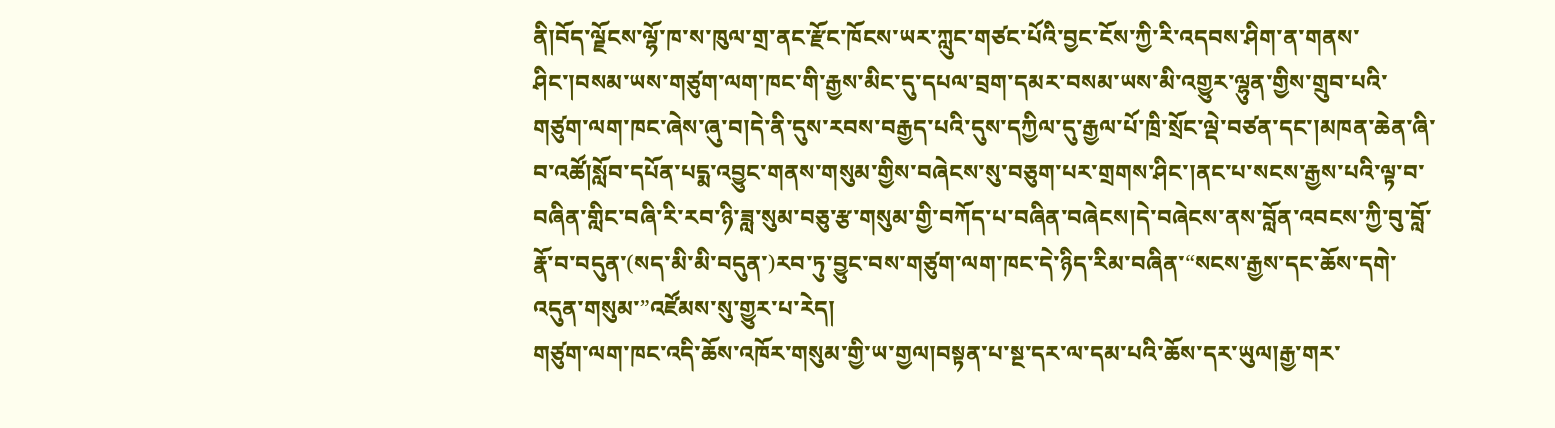ནི།བོད་ལྗོངས་ལྷོ་ཁ་ས་ཁུལ་གྲ་ནང་རྫོང་ཁོངས་ཡར་ཀླུང་གཙང་པོའི་བྱང་ངོས་ཀྱི་རི་འདབས་ཤིག་ན་གནས་ཤིང་།བསམ་ཡས་གཙུག་ལག་ཁང་གི་རྒྱས་མིང་དུ་དཔལ་བྲག་དམར་བསམ་ཡས་མི་འགྱུར་ལྷུན་གྱིས་གྲུབ་པའི་གཙུག་ལག་ཁང་ཞེས་ཞུ་བ།དེ་ནི་དུས་རབས་བརྒྱད་པའི་དུས་དཀྱིལ་དུ་རྒྱལ་པོ་ཁྲི་སྲོང་ལྡེ་བཙན་དང་།མཁན་ཆེན་ཞི་བ་འཚོ།སློབ་དཔོན་པདྨ་འབྱུང་གནས་གསུམ་གྱིས་བཞེངས་སུ་བཅུག་པར་གྲགས་ཤིང་།ནང་པ་སངས་རྒྱས་པའི་ལྟ་བ་བཞིན་གླིང་བཞི་རི་རབ་ཉི་ཟླ་སུམ་བཅུ་རྩ་གསུམ་གྱི་བཀོད་པ་བཞིན་བཞེངས།དེ་བཞེངས་ནས་བློན་འབངས་ཀྱི་བུ་བློ་རྣོ་བ་བདུན་(སད་མི་མི་བདུན་)རབ་ཏུ་བྱུང་བས་གཙུག་ལག་ཁང་དེ་ཉིད་རིམ་བཞིན་“སངས་རྒྱས་དང་ཆོས་དགེ་འདུན་གསུམ་”འཛོམས་སུ་གྱུར་པ་རེད།
གཙུག་ལག་ཁང་འདི་ཆོས་འཁོར་གསུམ་གྱི་ཡ་གྱལ།བསྟན་པ་སྔ་དར་ལ་དམ་པའི་ཆོས་དར་ཡུལ།རྒྱ་གར་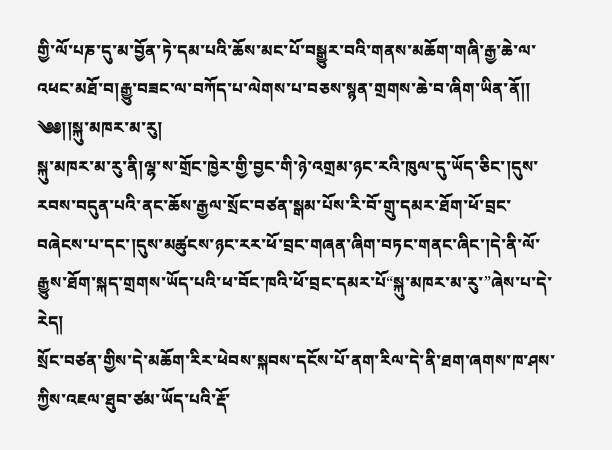གྱི་ལོ་པཎ་དུ་མ་བྱོན་ཏེ་དམ་པའི་ཆོས་མང་པོ་བསྒྱུར་བའི་གནས་མཆོག་གཞི་རྒྱ་ཆེ་ལ་འཕང་མཐོ་བ།རྒྱུ་བཟང་ལ་བཀོད་པ་ལེགས་པ་བཅས་སྙན་གྲགས་ཆེ་བ་ཞིག་ཡིན་ནོ།།
༄༅།།སྐུ་མཁར་མ་རུ།
སྐུ་མཁར་མ་རུ་ནི།ལྷ་ས་གྲོང་ཁྱེར་གྱི་བྱང་གི་ཉེ་འགྲམ་ཉང་རའི་ཁུལ་དུ་ཡོད་ཅིང་།དུས་རབས་བདུན་པའི་ནང་ཆོས་རྒྱལ་སྲོང་བཙན་སྒམ་པོས་རི་བོ་གྲུ་དམར་ཐོག་ཕོ་བྲང་བཞེངས་པ་དང་།དུས་མཚུངས་ཉང་རར་ཕོ་བྲང་གཞན་ཞིག་བཏང་གནང་ཞིང་།དེ་ནི་ལོ་རྒྱུས་ཐོག་སྐད་གྲགས་ཡོད་པའི་ཕ་བོང་ཁའི་ཕོ་བྲང་དམར་པོ“སྐུ་མཁར་མ་རུ་”ཞེས་པ་དེ་རེད།
སྲོང་བཙན་གྱིས་དེ་མཆོག་རིར་ཕེབས་སྐབས་དངོས་པོ་ནག་རིལ་དེ་ནི་ཐག་ཞགས་ཁ་ཤས་ཀྱིས་འཇལ་ཐུབ་ཙམ་ཡོད་པའི་རྡོ་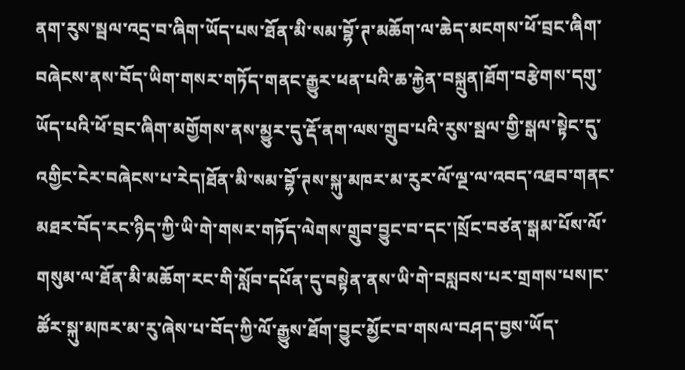ནག་རུས་སྦལ་འདྲ་བ་ཞིག་ཡོད་པས་ཐོན་མི་སམ་བྷོ་ཊ་མཆོག་ལ་ཆེད་མངགས་ཕོ་བྲང་ཞིག་བཞེངས་ནས་བོད་ཡིག་གསར་གཏོད་གནང་རྒྱུར་ཕན་པའི་ཆ་རྐྱེན་བསྐྲུན།ཐོག་བརྩེགས་དགུ་ཡོད་པའི་ཕོ་བྲང་ཞིག་མགྱོགས་ནས་མྱུར་དུ་རྡོ་ནག་ལས་གྲུབ་པའི་རུས་སྦལ་གྱི་སྒལ་སྟེང་དུ་འགྱིང་ངེར་བཞེངས་པ་རེད།ཐོན་མི་སམ་བྷོ་ཊས་སྐུ་མཁར་མ་རུར་ལོ་ལྔ་ལ་འབད་འཐབ་གནང་མཐར་བོད་རང་ཉིད་ཀྱི་ཡི་གེ་གསར་གཏོད་ལེགས་གྲུབ་བྱུང་བ་དང་།སྲོང་བཙན་སྒམ་པོས་ལོ་གསུམ་ལ་ཐོན་མི་མཆོག་རང་གི་སློབ་དཔོན་དུ་བསྟེན་ནས་ཡི་གེ་བསླབས་པར་གྲགས་པས།ང་ཚོར་སྐུ་མཁར་མ་རུ་ཞེས་པ་བོད་ཀྱི་ལོ་རྒྱུས་ཐོག་བྱུང་མྱོང་བ་གསལ་བཤད་བྱས་ཡོད་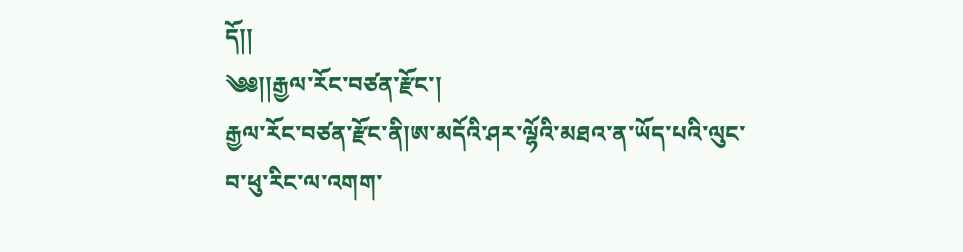དོ།།
༄༅།།རྒྱལ་རོང་བཙན་རྫོང་།
རྒྱལ་རོང་བཙན་རྫོང་ནི།ཨ་མདོའི་ཤར་ལྷོའི་མཐའ་ན་ཡོད་པའི་ལུང་བ་ཕུ་རིང་ལ་འགག་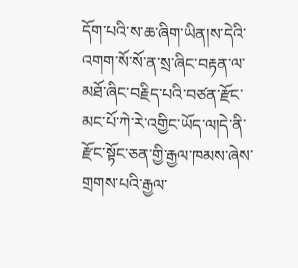དོག་པའི་ས་ཆ་ཞིག་ཡིན།ས་དེའི་འགག་སོ་སོ་ན་སྲ་ཞིང་བརྟན་ལ་མཐོ་ཞིང་བརྗིད་པའི་བཙན་རྫོང་མང་པོ་ཀེ་རེ་འགྱིང་ཡོད་ལ།དེ་ནི་རྫོང་སྟོང་ཅན་གྱི་རྒྱལ་ཁམས་ཞེས་གྲགས་པའི་རྒྱལ་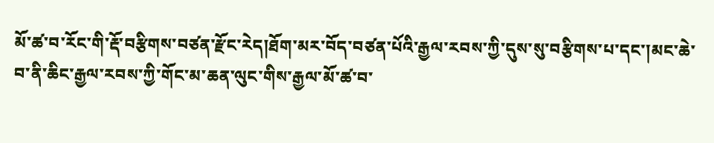མོ་ཚ་བ་རོང་གི་རྡོ་བརྩིགས་བཙན་རྫོང་རེད།ཐོག་མར་བོད་བཙན་པོའི་རྒྱལ་རབས་ཀྱི་དུས་སུ་བརྩིགས་པ་དང་།མང་ཆེ་བ་ནི་ཆིང་རྒྱལ་རབས་ཀྱི་གོང་མ་ཆན་ལུང་གིས་རྒྱལ་མོ་ཚ་བ་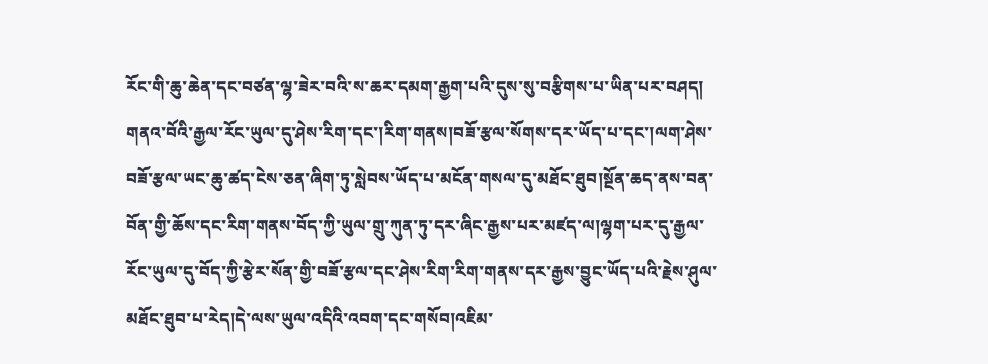རོང་གི་ཆུ་ཆེན་དང་བཙན་ལྷ་ཟེར་བའི་ས་ཆར་དམག་རྒྱག་པའི་དུས་སུ་བརྩིགས་པ་ཡིན་པར་བཤད།
གནའ་བོའི་རྒྱལ་རོང་ཡུལ་དུ་ཤེས་རིག་དང་།རིག་གནས།བཟོ་རྩལ་སོགས་དར་ཡོད་པ་དང་།ལག་ཤེས་བཟོ་རྩལ་ཡང་ཆུ་ཚད་ངེས་ཅན་ཞིག་ཏུ་སླེབས་ཡོད་པ་མངོན་གསལ་དུ་མཐོང་ཐུབ།སྔོན་ཆད་ནས་བན་བོན་གྱི་ཆོས་དང་རིག་གནས་བོད་ཀྱི་ཡུལ་གྲུ་ཀུན་ཏུ་དར་ཞིང་རྒྱས་པར་མཛད་ལ།ལྷག་པར་དུ་རྒྱལ་རོང་ཡུལ་དུ་བོད་ཀྱི་རྩེར་སོན་གྱི་བཟོ་རྩལ་དང་ཤེས་རིག་རིག་གནས་དར་རྒྱས་བྱུང་ཡོད་པའི་རྗེས་ཤུལ་མཐོང་ཐུབ་པ་རེད།དེ་ལས་ཡུལ་འདིའི་འབག་དང་གསོབ།འཇིམ་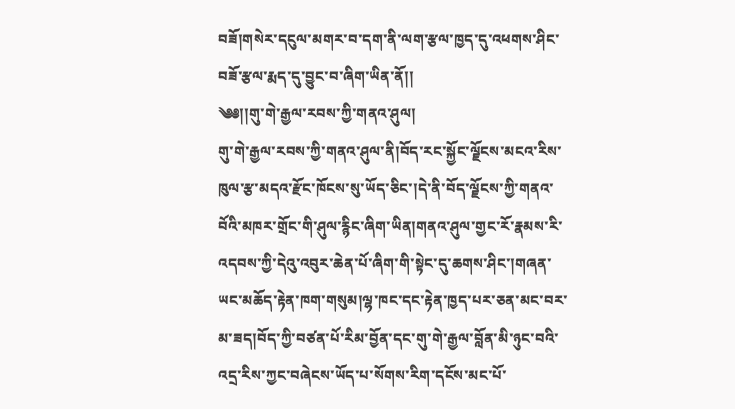བཟོ།གསེར་དངུལ་མགར་བ་དག་ནི་ལག་རྩལ་ཁྱད་དུ་འཕགས་ཤིང་བཟོ་རྩལ་རྨད་དུ་བྱུང་བ་ཞིག་ཡིན་ནོ།།
༄༅།།གུ་གེ་རྒྱལ་རབས་ཀྱི་གནའ་ཤུལ།
གུ་གེ་རྒྱལ་རབས་ཀྱི་གནའ་ཤུལ་ནི།བོད་རང་སྐྱོང་ལྗོངས་མངའ་རིས་ཁུལ་རྩ་མདའ་རྫོང་ཁོངས་སུ་ཡོད་ཅིང་།དེ་ནི་བོད་ལྗོངས་ཀྱི་གནའ་བོའི་མཁར་གྲོང་གི་ཤུལ་རྙིང་ཞིག་ཡིན།གནའ་ཤུལ་གྱང་རོ་རྣམས་རི་འདབས་ཀྱི་དེའུ་འབུར་ཆེན་པོ་ཞིག་གི་སྟེང་དུ་ཆགས་ཤིང་།གཞན་ཡང་མཆོད་རྟེན་ཁག་གསུམ།ལྷ་ཁང་དང་རྟེན་ཁྱད་པར་ཅན་མང་བར་མ་ཟད།བོད་ཀྱི་བཙན་པོ་རིམ་བྱོན་དང་གུ་གེ་རྒྱལ་བློན་མི་ཉུང་བའི་འདྲ་རིས་ཀྱང་བཞེངས་ཡོད་པ་སོགས་རིག་དངོས་མང་པོ་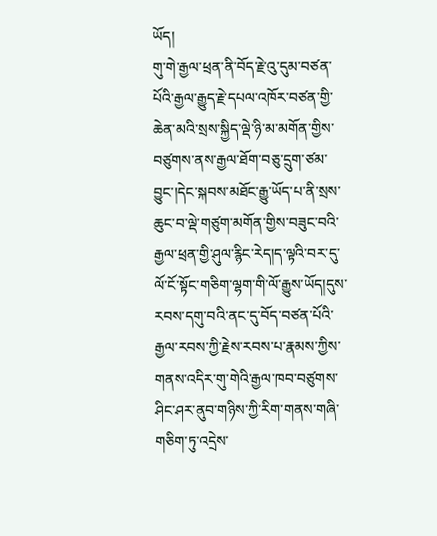ཡོད།
གུ་གེ་རྒྱལ་ཕྲན་ནི་བོད་རྗེ་འུ་དུམ་བཙན་པོའི་རྒྱལ་རྒྱུད་རྗེ་དཔལ་འཁོར་བཙན་གྱི་ཆེན་མའི་སྲས་སྐྱིད་ལྡེ་ཉི་མ་མགོན་གྱིས་བཙུགས་ནས་རྒྱལ་ཐོག་བཅུ་དྲུག་ཙམ་བྱུང་།དེང་སྐབས་མཐོང་རྒྱུ་ཡོད་པ་ནི་སྲས་ཆུང་བ་ལྡེ་གཙུག་མགོན་གྱིས་བཟུང་བའི་རྒྱལ་ཕྲན་གྱི་ཤུལ་རྙིང་རེད།ད་ལྟའི་བར་དུ་ལོ་ངོ་སྟོང་གཅིག་ལྷག་གི་ལོ་རྒྱུས་ཡོད།དུས་རབས་དགུ་བའི་ནང་དུ་བོད་བཙན་པོའི་རྒྱལ་རབས་ཀྱི་རྗེས་རབས་པ་རྣམས་ཀྱིས་གནས་འདིར་གུ་གེའི་རྒྱལ་ཁབ་བཙུགས་ཤིང་ཤར་ནུབ་གཉིས་ཀྱི་རིག་གནས་གཞི་གཅིག་ཏུ་འདྲེས་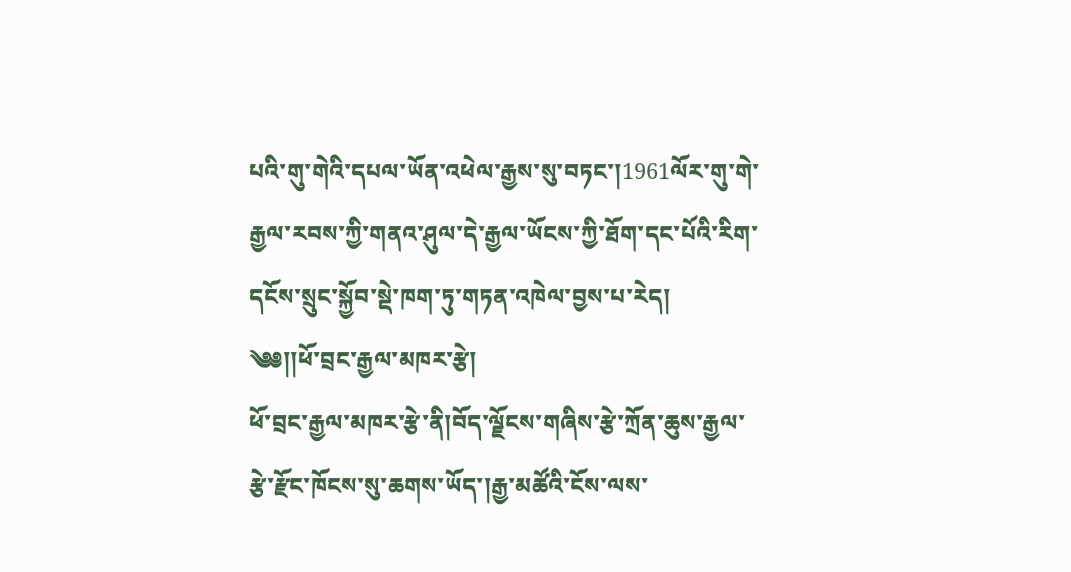པའི་གུ་གེའི་དཔལ་ཡོན་འཕེལ་རྒྱས་སུ་བཏང་།1961ལོར་གུ་གེ་རྒྱལ་རབས་ཀྱི་གནའ་ཤུལ་དེ་རྒྱལ་ཡོངས་ཀྱི་ཐོག་དང་པོའི་རིག་དངོས་སྲུང་སྐྱོབ་སྡེ་ཁག་ཏུ་གཏན་འཁེལ་བྱས་པ་རེད།
༄༅།།ཕོ་བྲང་རྒྱལ་མཁར་རྩེ།
ཕོ་བྲང་རྒྱལ་མཁར་རྩེ་ནི།བོད་ལྗོངས་གཞིས་རྩེ་ཀྲོན་ཆུས་རྒྱལ་རྩེ་རྫོང་ཁོངས་སུ་ཆགས་ཡོད་།རྒྱ་མཚོའི་ངོས་ལས་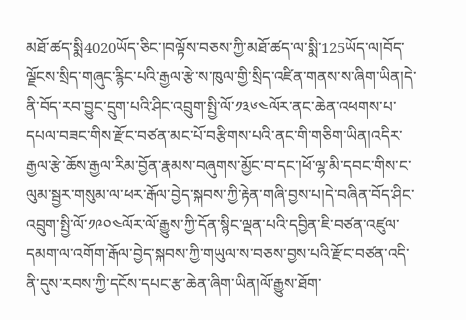མཐོ་ཚད་སྨི4020ཡོད་ཅིང་།བལྟོས་བཅས་ཀྱི་མཐོ་ཚད་ལ་སྨི་125ཡོད་ལ།བོད་ལྗོངས་སྲིད་གཞུང་རྙིང་པའི་རྒྱལ་རྩེ་ས་ཁུལ་གྱི་སྲིད་འཛིན་གནས་ས་ཞིག་ཡིན།དེ་ནི་བོད་རབ་བྱུང་དྲུག་པའི་ཤིང་འབྲུག་སྤྱི་ལོ་༡༣༦༤ལོར་ནང་ཆེན་འཕགས་པ་དཔལ་བཟང་གིས་རྫོང་བཙན་མང་པོ་བརྩིགས་པའི་ནང་གི་གཅིག་ཡིན།འདིར་རྒྱལ་རྩེ་ཆོས་རྒྱལ་རིམ་བྱོན་རྣམས་བཞུགས་མྱོང་བ་དང་།ཕོ་ལྷ་མི་དབང་གིས་ང་ལུམ་སྦྱར་གསུམ་ལ་ཕར་རྒོལ་བྱེད་སྐབས་ཀྱི་རྟེན་གཞི་བྱས་པ།དེ་བཞིན་བོད་ཤིང་འབྲུག་སྤྱི་ལོ་༡༩༠༤ལོར་ལོ་རྒྱུས་ཀྱི་དོན་སྙིང་ལྡན་པའི་དབྱིན་ཇི་བཙན་འཛུལ་དམག་ལ་འགོག་རྒོལ་བྱེད་སྐབས་ཀྱི་གཡུལ་ས་བཅས་བྱས་པའི་རྫོང་བཙན་འདི་ནི་དུས་རབས་ཀྱི་དངོས་དཔང་རྩ་ཆེན་ཞིག་ཡིན།ལོ་རྒྱུས་ཐོག་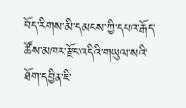བོད་རིགས་མི་དམངས་ཀྱི་དཔའ་རྒོད་ཚོས་མཁར་རྫོང་འདིའི་གཡུལ་སའི་ཐོག་དབྱིན་ཇི་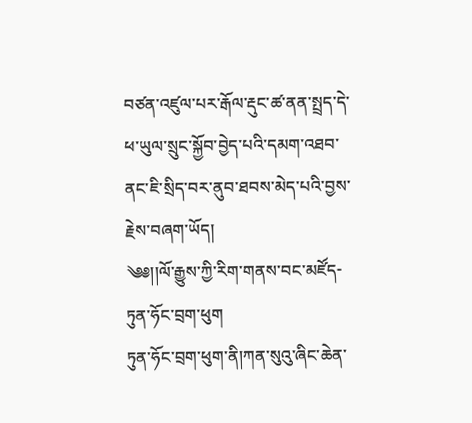བཙན་འཛུལ་པར་རྒོལ་རྡུང་ཚ་ནན་སྤྲད་དེ་ཕ་ཡུལ་སྲུང་སྐྱོབ་བྱེད་པའི་དམག་འཐབ་ནང་ཇི་སྲིད་བར་ནུབ་ཐབས་མེད་པའི་བྱས་རྗེས་བཞག་ཡོད།
༄༅།།ལོ་རྒྱུས་ཀྱི་རིག་གནས་བང་མཛོད-ཏུན་ཧོང་བྲག་ཕུག
ཏུན་ཧོང་བྲག་ཕུག་ནི།ཀན་སུའུ་ཞིང་ཆེན་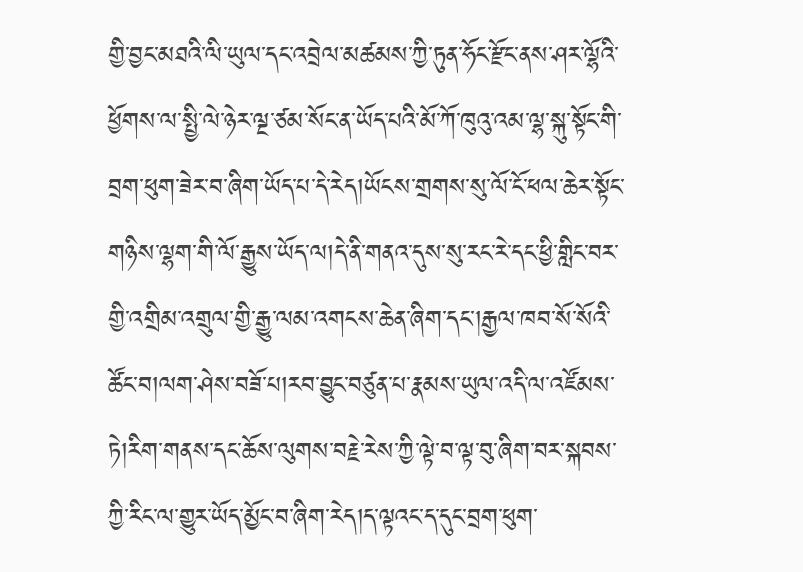གྱི་བྱང་མཐའི་ལི་ཡུལ་དང་འབྲེལ་མཚམས་ཀྱི་ཏུན་ཧོང་རྫོང་ནས་ཤར་ལྷོའི་ཕྱོགས་ལ་སྤྱི་ལེ་ཉེར་ལྔ་ཙམ་སོང་ན་ཡོད་པའི་མོ་ཀོ་ཁུའུ་འམ་ལྷ་སྐུ་སྟོང་གི་བྲག་ཕུག་ཟེར་བ་ཞིག་ཡོད་པ་དེ་རེད།ཡོངས་གྲགས་སུ་ལོ་ངོ་ཕལ་ཆེར་སྟོང་གཉིས་ལྷག་གི་ལོ་རྒྱུས་ཡོད་ལ།དེ་ནི་གནའ་དུས་སུ་རང་རེ་དང་ཕྱི་གླིང་བར་གྱི་འགྲིམ་འགྲུལ་གྱི་རྒྱུ་ལམ་འགངས་ཆེན་ཞིག་དང་།རྒྱལ་ཁབ་སོ་སོའི་ཚོང་བ།ལག་ཤེས་བཟོ་པ།རབ་བྱུང་བཙུན་པ་རྣམས་ཡུལ་འདི་ལ་འཛོམས་ཏེ།རིག་གནས་དང་ཆོས་ལུགས་བརྗེ་རེས་ཀྱི་ལྟེ་བ་ལྟ་བུ་ཞིག་བར་སྐབས་ཀྱི་རིང་ལ་གྱུར་ཡོད་མྱོང་བ་ཞིག་རེད།ད་ལྟའང་ད་དུང་བྲག་ཕུག་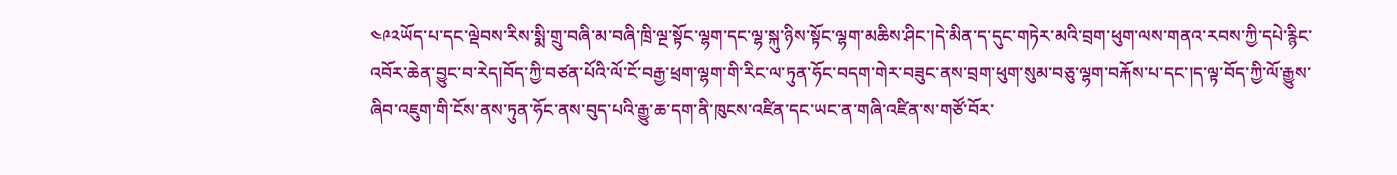༤༩༢ཡོད་པ་དང་ལྡེབས་རིས་སྨི་གྲུ་བཞི་མ་བཞི་ཁྲི་ལྔ་སྟོང་ལྷག་དང་ལྷ་སྐུ་ཉིས་སྟོང་ལྷག་མཆིས་ཤིང་།དེ་མིན་ད་དུང་གཏེར་མའི་བྲག་ཕུག་ལས་གནའ་རབས་ཀྱི་དཔེ་རྙིང་འབོར་ཆེན་བྱུང་བ་རེད།བོད་ཀྱི་བཙན་པོའི་ལོ་ངོ་བརྒྱ་ཕྲག་ལྷག་གི་རིང་ལ་ཏུན་ཧོང་བདག་གེར་བཟུང་ནས་བྲག་ཕུག་སུམ་བཅུ་ལྷག་བརྐོས་པ་དང་།ད་ལྟ་བོད་ཀྱི་ལོ་རྒྱུས་ཞིབ་འཇུག་གི་ངོས་ནས་ཏུན་ཧོང་ནས་བུད་པའི་རྒྱུ་ཆ་དག་ནི་ཁུངས་འཛིན་དང་ཡང་ན་གཞི་འཛིན་ས་གཙོ་བོར་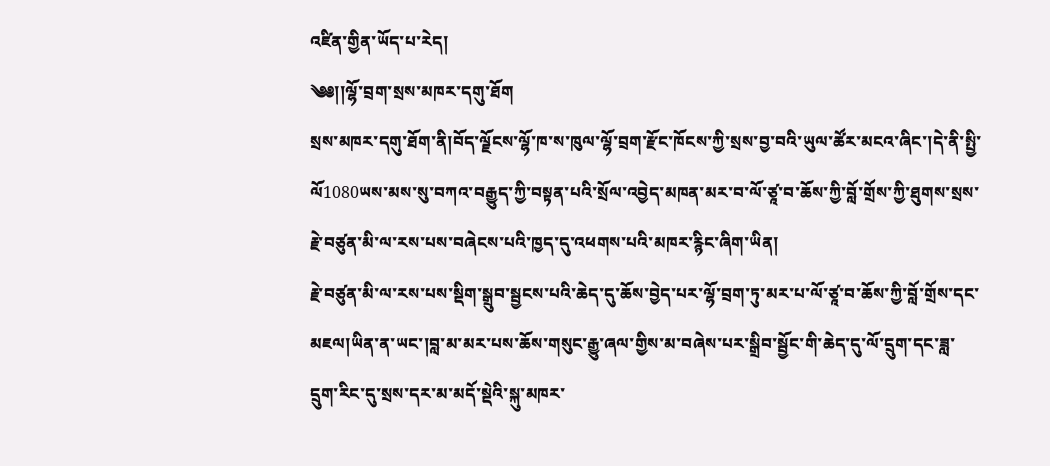འཛིན་གྱིན་ཡོད་པ་རེད།
༄༅།།ལྷོ་བྲག་སྲས་མཁར་དགུ་ཐོག
སྲས་མཁར་དགུ་ཐོག་ནི།བོད་ལྗོངས་ལྷོ་ཁ་ས་ཁུལ་ལྷོ་བྲག་རྫོང་ཁོངས་ཀྱི་སྲས་བྱ་བའི་ཡུལ་ཚོར་མངའ་ཞིང་།དེ་ནི་སྤྱི་ལོ1080ཡས་མས་སུ་བཀའ་བརྒྱུད་ཀྱི་བསྟན་པའི་སྲོལ་འབྱེད་མཁན་མར་བ་ལོ་ཙཱ་བ་ཆོས་ཀྱི་བློ་གྲོས་ཀྱི་ཐུགས་སྲས་རྗེ་བཙུན་མི་ལ་རས་པས་བཞེངས་པའི་ཁྱད་དུ་འཕགས་པའི་མཁར་རྙིང་ཞིག་ཡིན།
རྗེ་བཙུན་མི་ལ་རས་པས་སྡིག་སྒྲུབ་སྦྱངས་པའི་ཆེད་དུ་ཆོས་བྱེད་པར་ལྷོ་བྲག་ཏུ་མར་པ་ལོ་ཙཱ་བ་ཆོས་ཀྱི་བློ་གྲོས་དང་མཇལ།ཡིན་ན་ཡང་།བླ་མ་མར་པས་ཆོས་གསུང་རྒྱུ་ཞལ་གྱིས་མ་བཞེས་པར་སྒྲིབ་སྦྱོང་གི་ཆེད་དུ་ལོ་དྲུག་དང་ཟླ་དྲུག་རིང་དུ་སྲས་དར་མ་མདོ་སྡེའི་སྐུ་མཁར་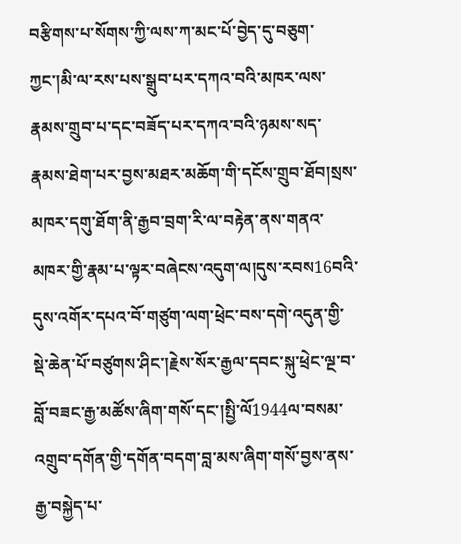བརྩིགས་པ་སོགས་ཀྱི་ལས་ཀ་མང་པོ་བྱེད་དུ་བཅུག་ཀྱང་།མི་ལ་རས་པས་སྒྲུབ་པར་དཀའ་བའི་མཁར་ལས་རྣམས་གྲུབ་པ་དང་བཟོད་པར་དཀའ་བའི་ཉམས་སད་རྣམས་ཐེག་པར་བྱས་མཐར་མཆོག་གི་དངོས་གྲུབ་ཐོབ།སྲས་མཁར་དགུ་ཐོག་ནི་རྒྱབ་བྲག་རི་ལ་བརྟེན་ནས་གནའ་མཁར་གྱི་རྣམ་པ་ལྟར་བཞེངས་འདུག་ལ།དུས་རབས16བའི་དུས་འགོར་དཔའ་བོ་གཙུག་ལག་ཕྲེང་བས་དགེ་འདུན་གྱི་སྡེ་ཆེན་པོ་བཙུགས་ཤིང་།རྗེས་སོར་རྒྱལ་དབང་སྐུ་ཕྲེང་ལྔ་བ་བློ་བཟང་རྒྱ་མཚོས་ཞིག་གསོ་དང་།སྤྱི་ལོ1944ལ་བསམ་འགྲུབ་དགོན་གྱི་དགོན་བདག་བླ་མས་ཞིག་གསོ་བྱས་ནས་རྒྱ་བསྐྱེད་པ་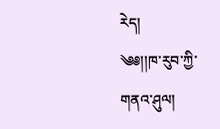རེད།
༄༅།།ཁ་རུབ་ཀྱི་གནའ་ཤུལ།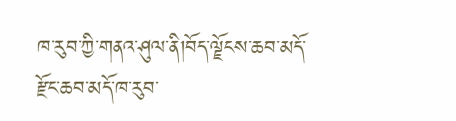ཁ་རུབ་ཀྱི་གནའ་ཤུལ་ནི།བོད་ལྗོངས་ཆབ་མདོ་རྫོང་ཆབ་མདོ་ཁ་རུབ་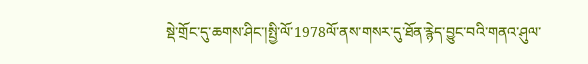སྡེ་གྲོང་དུ་ཆགས་ཤིང་།སྤྱི་ལོ་1978ལོ་ནས་གསར་དུ་ཐོན་རྙེད་བྱུང་བའི་གནའ་ཤུལ་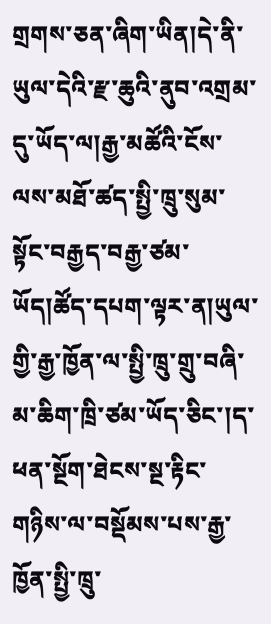གྲགས་ཅན་ཞིག་ཡིན།དེ་ནི་ཡུལ་དེའི་རྫ་ཆུའི་ནུབ་འགྲམ་དུ་ཡོད་ལ།རྒྱ་མཚོའི་ངོས་ལས་མཐོ་ཚད་སྤྱི་ཁྲུ་སུམ་སྟོང་བརྒྱད་བརྒྱ་ཙམ་ཡོད།ཚོད་དཔག་ལྟར་ན།ཡུལ་གྱི་རྒྱ་ཁྱོན་ལ་སྤྱི་ཁྲུ་གྲུ་བཞི་མ་ཆིག་ཁྲི་ཙམ་ཡོད་ཅིང་།ད་ཕན་སྔོག་ཐེངས་སྔ་རྟིང་གཉིས་ལ་བསྡོམས་པས་རྒྱ་ཁྱོན་སྤྱི་ཁྲུ་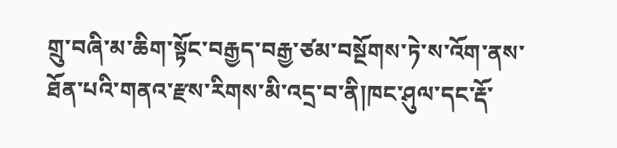གྲུ་བཞི་མ་ཆིག་སྟོང་བརྒྱད་བརྒྱ་ཙམ་བསྔོགས་ཏེ་ས་འོག་ནས་ཐོན་པའི་གནའ་རྫས་རིགས་མི་འདྲ་བ་ནི།ཁང་ཤུལ་དང་རྡོ་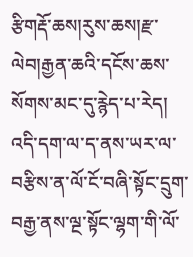རྩིགརྡོ་ཆས།རུས་ཆས།རྫ་ལེབ།རྒྱན་ཆའི་དངོས་ཆས་སོགས་མང་དུ་རྙེད་པ་རེད།
འདི་དག་ལ་ད་ནས་ཡར་ལ་བརྩིས་ན་ལོ་ངོ་བཞི་སྟོང་དྲུག་བརྒྱ་ནས་ལྔ་སྟོང་ལྷག་གི་ལོ་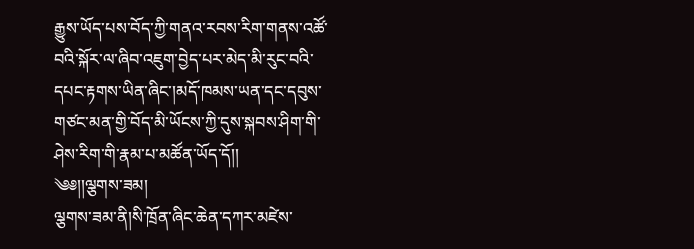རྒྱུས་ཡོད་པས་བོད་ཀྱི་གནའ་རབས་རིག་གནས་འཚོ་བའི་སྐོར་ལ་ཞིབ་འཇུག་བྱེད་པར་མེད་མི་རུང་བའི་དཔང་རྟགས་ཡིན་ཞིང་།མདོ་ཁམས་ཡན་དང་དབུས་གཙང་མན་གྱི་བོད་མི་ཡོངས་ཀྱི་དུས་སྐབས་ཤིག་གི་ཤེས་རིག་གི་རྣམ་པ་མཚོན་ཡོད་དོ།།
༄༅།།ལྕགས་ཟམ།
ལྕགས་ཟམ་ནི།སི་ཁྲོན་ཞིང་ཆེན་དཀར་མཛེས་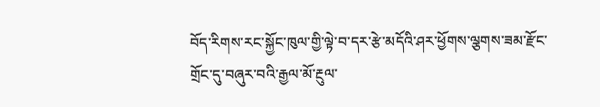བོད་རིགས་རང་སྐྱོང་ཁུལ་གྱི་ལྟེ་བ་དར་རྩེ་མདོའི་ཤར་ཕྱོགས་ལྕགས་ཟམ་རྫོང་གྲོང་དུ་བཞུར་བའི་རྒྱལ་མོ་རྔུལ་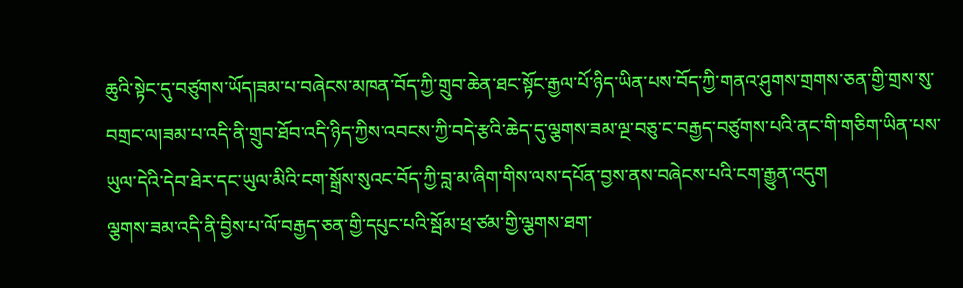ཆུའི་སྟེང་དུ་བཙུགས་ཡོད།ཟམ་པ་བཞེངས་མཁན་བོད་ཀྱི་གྲུབ་ཆེན་ཐང་སྟོང་རྒྱལ་པོ་ཉིད་ཡིན་པས་བོད་ཀྱི་གནའ་ཤུགས་གྲགས་ཅན་གྱི་གྲས་སུ་བགྲང་ལ།ཟམ་པ་འདི་ནི་གྲུབ་ཐོབ་འདི་ཉིད་ཀྱིས་འབངས་ཀྱི་བདེ་རྩའི་ཆེད་དུ་ལྕགས་ཟམ་ལྔ་བཅུ་ང་བརྒྱད་བཙུགས་པའི་ནང་གི་གཅིག་ཡིན་པས་ཡུལ་དེའི་དེབ་ཐེར་དང་ཡུལ་མིའི་ངག་སྒྲོས་སུའང་བོད་ཀྱི་བླ་མ་ཞིག་གིས་ལས་དཔོན་བྱས་ནས་བཞེངས་པའི་ངག་རྒྱུན་འདུག
ལྕགས་ཟམ་འདི་ནི་བྱིས་པ་ལོ་བརྒྱད་ཅན་གྱི་དཔུང་པའི་སྦོམ་ཕྲ་ཙམ་གྱི་ལྕགས་ཐག་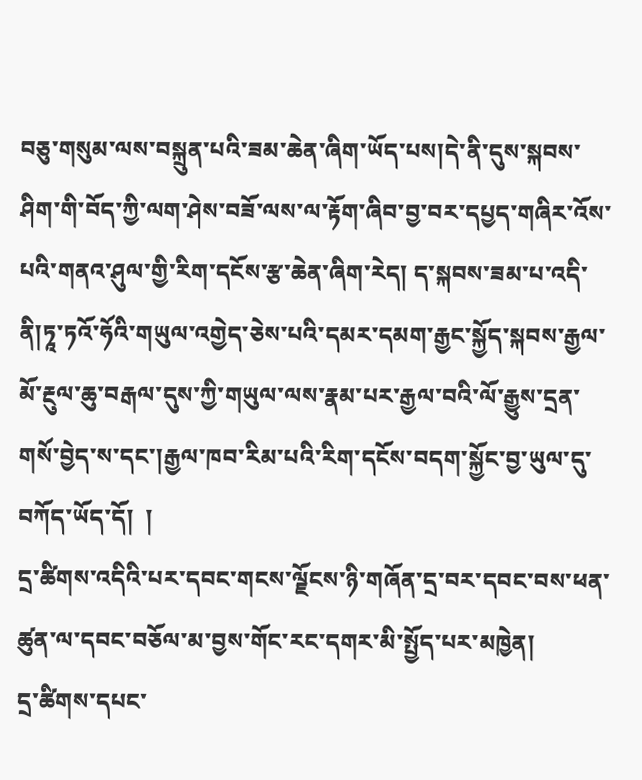བཅུ་གསུམ་ལས་བསྐྲུན་པའི་ཟམ་ཆེན་ཞིག་ཡོད་པས།དེ་ནི་དུས་སྐབས་ཤིག་གི་བོད་ཀྱི་ལག་ཤེས་བཟོ་ལས་ལ་རྟོག་ཞིབ་བྱ་བར་དཔྱད་གཞིར་འོས་པའི་གནའ་ཤུལ་གྱི་རིག་དངོས་རྩ་ཆེན་ཞིག་རེད། ད་སྐབས་ཟམ་པ་འདི་ནི།ཏཱ་ཏའོ་ཧོའི་གཡུལ་འགྱེད་ཅེས་པའི་དམར་དམག་རྒྱང་སྐྱོད་སྐབས་རྒྱལ་མོ་རྔུལ་ཆུ་བརྒལ་དུས་ཀྱི་གཡུལ་ལས་རྣམ་པར་རྒྱལ་བའི་ལོ་རྒྱུས་དྲན་གསོ་བྱེད་ས་དང་།རྒྱལ་ཁབ་རིམ་པའི་རིག་དངོས་བདག་སྐྱོང་བྱ་ཡུལ་དུ་བཀོད་ཡོད་དོ།  །
དྲ་ཚིགས་འདིའི་པར་དབང་གངས་ལྗོངས་ཉི་གཞོན་དྲ་བར་དབང་བས་ཕན་ཚུན་ལ་དབང་བཅོལ་མ་བྱས་གོང་རང་དགར་མི་སྤྱོད་པར་མཁྱེན།
དྲ་ཚིགས་དཔང་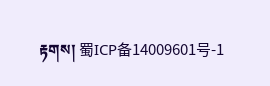རྟགས། 蜀ICP备14009601号-1